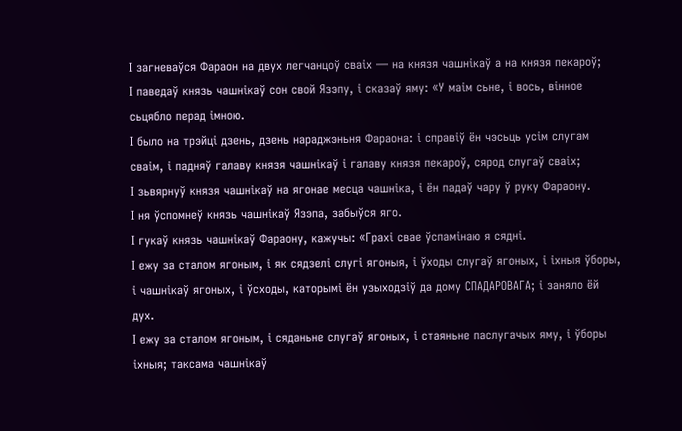І загневаўся Фараон на двух легчанцоў сваіх — на князя чашнікаў а на князя пекароў;
І паведаў князь чашнікаў сон свой Язэпу, і сказаў яму: «У маім сьне, і вось, вінное сьцябло перад імною.
І было на трэйці дзень, дзень нараджэньня Фараона: і справіў ён чэсьць усім слугам сваім, і падняў галаву князя чашнікаў і галаву князя пекароў, сярод слугаў сваіх;
І зьвярнуў князя чашнікаў на ягонае месца чашніка, і ён падаў чару ў руку Фараону.
І ня ўспомнеў князь чашнікаў Язэпа, забыўся яго.
І гукаў князь чашнікаў Фараону, кажучы: «Грахі свае ўспамінаю я сядні.
І ежу за сталом ягоным, і як сядзелі слугі ягоныя, і ўходы слугаў ягоных, і іхныя ўборы, і чашнікаў ягоных, і ўсходы, каторымі ён узыходзіў да дому СПАДАРОВАГА; і заняло ёй дух.
І ежу за сталом ягоным, і сяданьне слугаў ягоных, і стаяньне паслугачых яму, і ўборы іхныя; таксама чашнікаў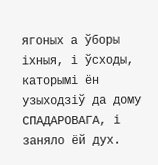ягоных а ўборы іхныя, і ўсходы, каторымі ён узыходзіў да дому СПАДАРОВАГА, і заняло ёй дух.